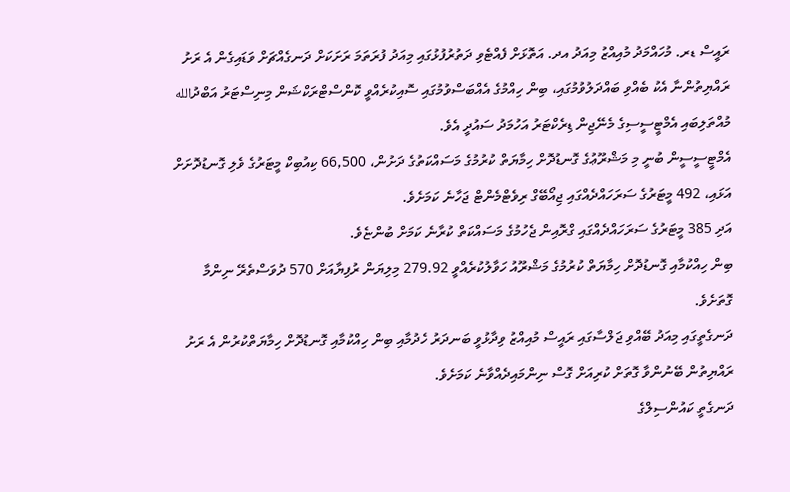ރައީސް ޑރ. މުހައްމަދު މުއިއްޒު މިއަދު އދ. އަތޮޅަށް ފެއްޓެވި ދަތުރުފުޅުގައި މިއަދު ފުރަތަމަ ރަށަކަށް ދަނގެއްޗަށް ވަޑައިގެން އެ ރަށު ރައްޔިތުންނާ އެކު ބެއްވި ބައްދަލުވުމުގައި، ބިން ހިއްމުގެ އެއްބަސްވުމުގައި ސޮއިކުރެއްވީ ކޮންސްޓްރަކްޝަން މިނިސްޓަރު އަބްދުالله މުއްތަލިބައި އެމްޓީސީސިގެ މެނޭޖިން ޑިރެކްޓަރު އަހުމަދު ސައުދީ އެވެ.
އެމްޓީސީސީން ބުނީ މި މަޝްރޫޢުގެ ގޮނޑުދޮށް ހިމާޔަތް ކުރުމުގެ މަސައްކަތުގެ ދަށުން، 66,500 ކިއުބިކް މީޓަރުގެ ވެލި ގޮނޑުދޮށަށް އަޅައި، 492 މީޓަރުގެ ސަރަހައްދެއްގައި ޖިއޯބޭގް ރިވެޓްމެންޓް ޖަހާނެ ކަމަށެވެ.
އަދި 385 މީޓަރުގެ ސަރަހައްދެއްގައި ގްރޮއިން ޖެހުމުގެ މަސައްކަތް ކުރާނެ ކަމަށް ބުންޏެވެ.
ބިން ހިއްކުމާއި ގޮނޑުދޮށް ހިމާޔަތް ކުރުމުގެ މަޝްރޫއު ހަވާލުކުރެއްވީ 279.92 މިލިޔަން ރުފިޔާއަށް 570 ދުވަސްތެރޭ ނިންމާ ގޮތަށެވެ.
ދަނގެތީގައި މިއަދު ބޭއްވި ޖަލްސާގައި ރައީސް މުއިއްޒު ވިދާޅުވީ ބަނދަރު ހެދުމާއި ބިން ހިއްކުމާއި ގޮނޑުދޮށް ހިމާޔަތްކުރުން އެ ރަށު ރައްޔިތުން ބޭނުންވާ ގޮތަށް ކުރިއަށް ގޮސް ނިންމައިދެއްވާނެ ކަމަށެވެ.
ދަނގެތީ ކައުންސިލްގެ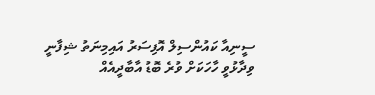ސީނިއާ ކައުންސިލް އޮފިސަރު އައިމިނަތު ޝިފާނީ ވިދާޅުވީ ހާހަކަށް ވުރެ ބޮޑު އާބާދީއެއް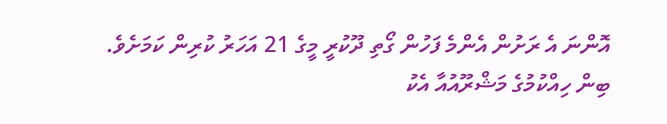އޮންނަ އެ ރަށުން އެންމެ ފަހުން ގޯތި ދޫކުރީ މީގެ 21 އަހަރު ކުރިން ކަމަށެވެ.
ބިން ހިއްކުމުގެ މަޝްރޫއުއާ އެކު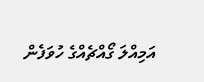އަމިއްލަ ގޯއްޗެއްގެ ހުވަފެން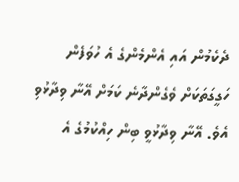ދެކެމުން އައި އެންމެންގެ އެ ހުވަފެން ހަގީގަތަކަށް ވެގެންދާނެ ކަމަށް އޭނާ ވިދާޅުވި އެވެ. އޭނާ ވިދާޅުވީ ބިން ހިއްކުމުގެ އެ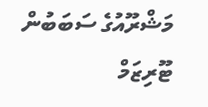މަޝްރޫއުގެ ސަބަބުން ޓޫރިޒަމް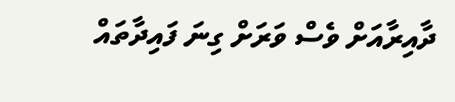ދާއިރާއަށް ވެސް ވަރަށް ގިނަ ފައިދާތައް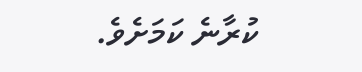ކުރާނެ ކަމަށެވެ.